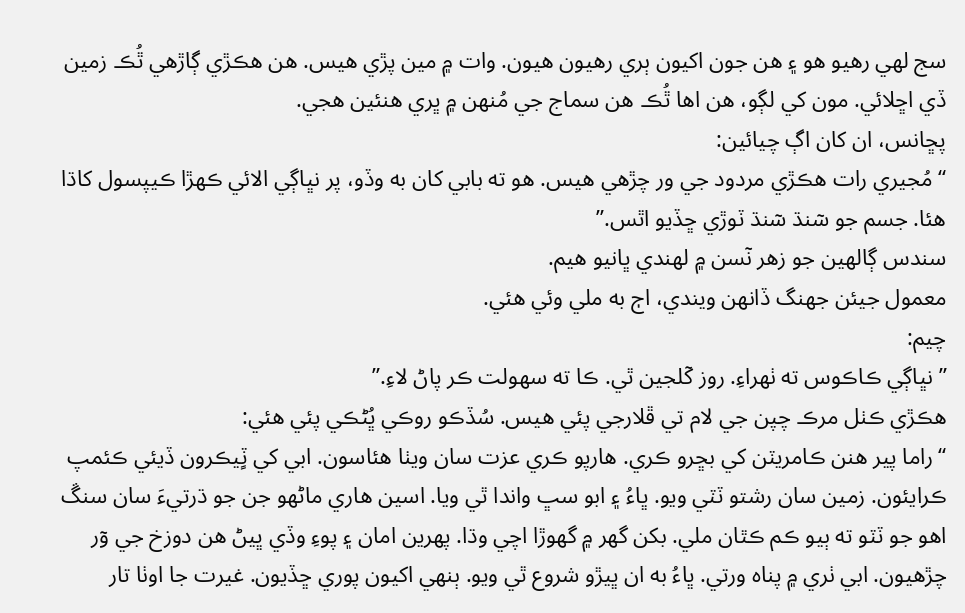سج لھي رهيو هو ۽ هن جون اکيون ٻري رهيون هيون. وات ۾ مين پڙي هيس. هن هڪڙي ڳاڙهي ٿُڪ زمين ڏي اڇلائي. مون کي لڳو، هن اها ٿُڪ هن سماج جي مُنھن ۾ ڀري هنئين هجي.
پڇانس، ان کان اڳ چيائين:
“مُجيري رات هڪڙي مردود جي ور چڙهي هيس. هو ته بابي کان به وڏو، پر نڀاڳي الائي ڪھڙا ڪيپسول کاڌا هئا. جسم جو سٓنڌ سٓنڌ ٽوڙي ڇڏيو اٿس.”
سندس ڳالهين جو زهر نٓسن ۾ لھندي ڀانيو هيم.
معمول جيئن جهنگ ڏانھن ويندي، اڄ به ملي وئي هئي.
چيم:
” نڀاڳي ڪاڪوس ته ٺھراءِ. روز کٓلجين ٿي. ڪا ته سھولت ڪر پاڻ لاءِ.”
هڪڙي ڪٺل مرڪ چپن جي لام تي ڦلارجي پئي هيس. سُڏڪو روڪي ڀُڻڪي پئي هئي:
“راما پير هنن ڪامريٽن کي بڇرو ڪري. هارپو ڪري عزت سان ويٺا هئاسون. ابي کي ٽٍيڪرون ڏيئي ڪئمپ ڪرايئون. زمين سان رشتو ٽٽي ويو. ڀاءُ ۽ ابو سڀ واندا ٿي ويا. اسين هاري ماڻهو جن جو ڌرتيءَ سان سنڱ اهو جو ٽٽو ته ٻيو ڪم ڪٿان ملي. بکن گهر ۾ گهوڙا اچي وڌا. پھرين امان ۽ پوءِ وڏي ڀيڻ هن دوزخ جي وٓر چڙهيون. ابي ٺري ۾ پناه ورتي. ڀاءُ به ان ڀيڙو شروع ٿي ويو. ٻنهي اکيون پوري ڇڏيون. غيرت جا اوٺا تار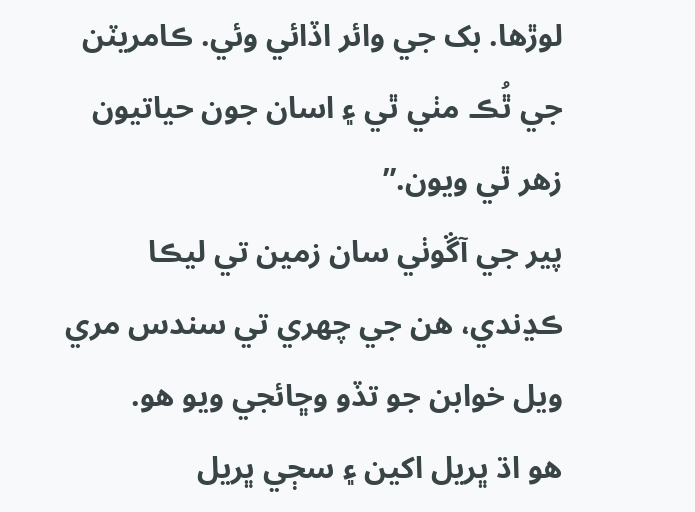لوڙها. بک جي وائر اڏائي وئي. ڪامريٽن جي ٿُڪ مٺي ٿي ۽ اسان جون حياتيون زهر ٿي ويون.”
پير جي آڱوٺي سان زمين تي ليڪا ڪڍندي، هن جي چھري تي سندس مري ويل خوابن جو تڏو وڇائجي ويو هو.
هو اڌ ڀريل اکين ۽ سڄي ڀريل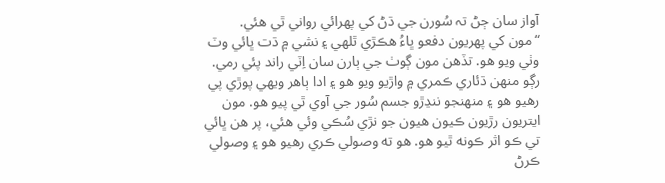آواز سان ڄڻ تہ سُورن جي ڌڻ کي پھرائي رواني ٿي هئي.
“مون کي پھريون دفعو ڀاءُ هڪڙي ٿلهي ۽ نشي ۾ ڌت ڀائي وٽ وٺي ويو هو. تڏهن مون ڳوٺ جي ٻارن سان اِٽي راند پئي رمي. رڳو منھن ڌئاري ڪمري ۾ واڙيو ويو هو ۽ ادا ٻاهر ويھي پوڙي پي رهيو هو ۽ منھنجو ننڍڙو جسم سُور جي آوي ٿي پيو هو. مون ايتريون رڙيون ڪيون هيون جو نڙي سُڪي وئي هئي، پر هن ڀائي تي ڪو اثر ڪونه ٿيو هو. هو ته وصولي ڪري رهيو هو ۽ وصولي ڪرڻ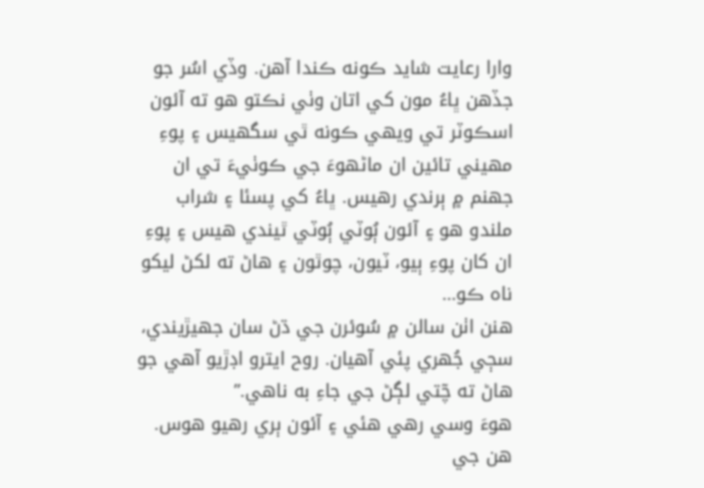وارا رعايت شايد ڪونه ڪندا آهن. وڏي اسُر جو جڏهن ڀاءُ مون کي اتان وٺي نڪتو هو ته آئون اسڪوٽر تي ويھي ڪونه ٿي سگهيس ۽ پوءِ مھيني تائين ان ماڻهوءَ جي ڪوٺيءَ تي ان جهنم ۾ ٻرندي رهيس. ڀاءُ کي پسئا ۽ شراب ملندو هو ۽ آئون ٻُوٽي ٻُوٽي ٿيندي هيس ۽ پوءِ ان کان پوءِ ٻيو، ٽيون، چوٿون ۽ هاڻ ته لکڻ ليکو ناه ڪو…
هنن اٺن سالن ۾ سُوئرن جي ڌڻ سان جهيڙيندي، سڄي جُهري پئي آهيان. روح ايترو اڊڙيو آهي جو هاڻ ته چٓتي لڳڻ جي جاءِ به ناهي.”
هوءَ وسي رهي هئي ۽ آئون ٻري رهيو هوس. هن جي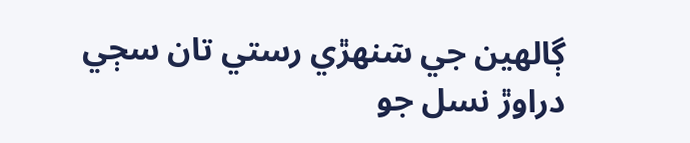ڳالهين جي سٓنهڙي رستي تان سڄي دراوڙ نسل جو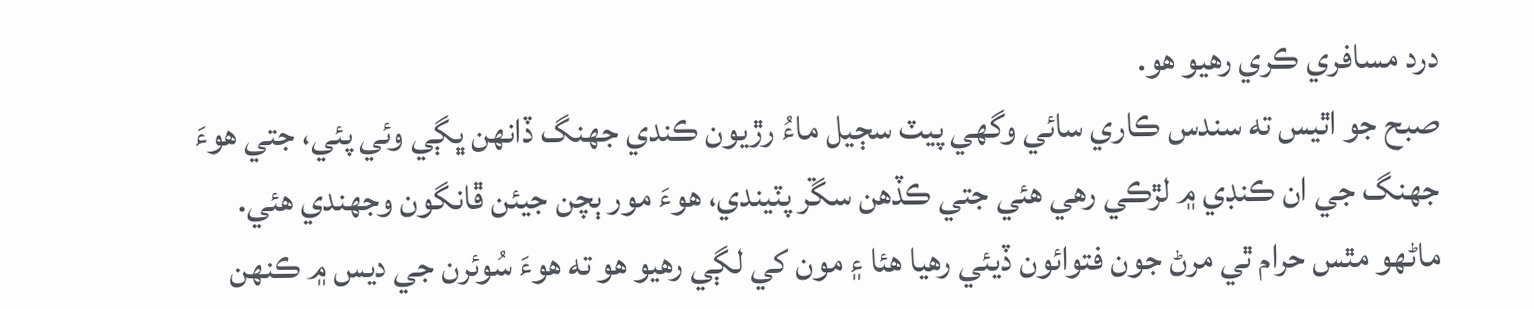درد مسافري ڪري رهيو هو.
صبح جو اٿيس ته سندس ڪاري سائي وگهي پيٽ سڄيل ماءُ رڙيون ڪندي جهنگ ڏانهن ڀڳي وئي پئي، جتي هوءَ جهنگ جي ان ڪنڊي ۾ لڙڪي رهي هئي جتي ڪڏهن سڱر پٽيندي، هوءَ مور ٻچن جيئن ڦانگون وجهندي هئي.
ماڻهو مٿس حرام ٿي مرڻ جون فتوائون ڏيئي رهيا هئا ۽ مون کي لڳي رهيو هو ته هوءَ سُوئرن جي ديس ۾ ڪنھن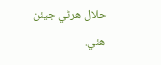حلال هرڻي جيئن هئي.